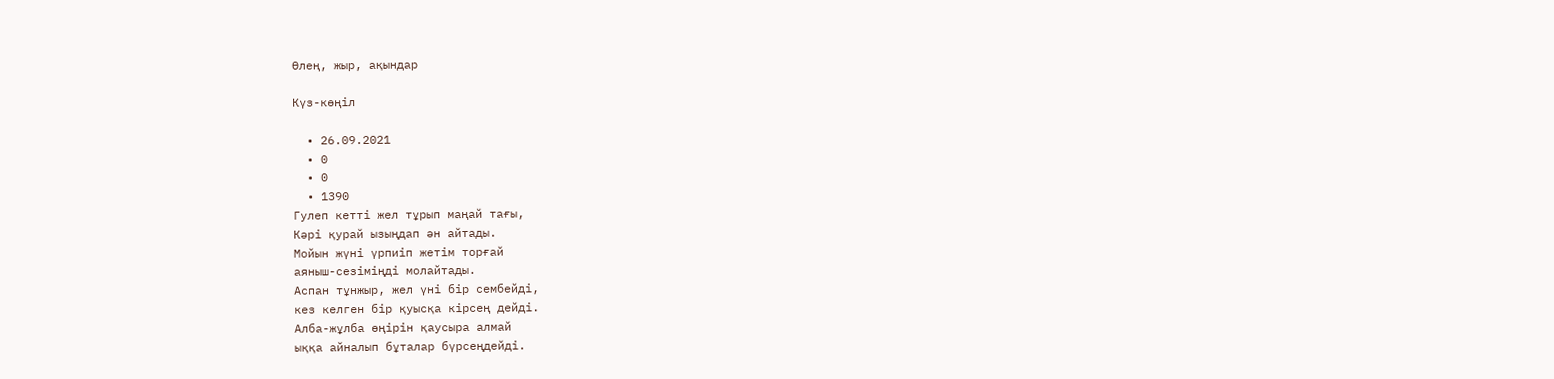Өлең, жыр, ақындар

Күз-көңіл

  • 26.09.2021
  • 0
  • 0
  • 1390
Гулеп кетті жел тұрып маңай тағы,
Кәрі қурай ызыңдап ән айтады.
Мойын жүні үрпиіп жетім торғай
аяныш-сезіміңді молайтады.
Аспан тұнжыр, жел үні бір сембейді,
кез келген бір қуысқа кірсең дейді.
Алба-жұлба өңірін қаусыра алмай
ыққа айналып бұталар бүрсеңдейді.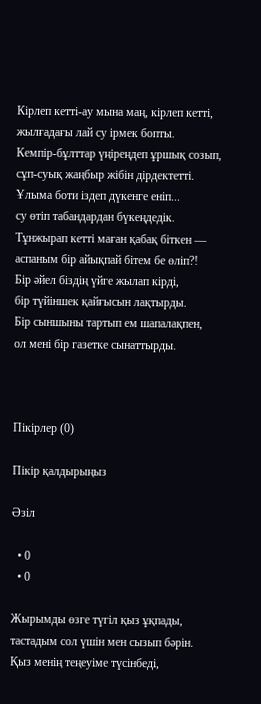Кірлеп кетті-ау мына маң, кірлеп кетті,
жылғадағы лай су ірмек бопты.
Кемпір-бұлттар үңіреңдеп ұршық созып,
сұп-суық жаңбыр жібін дірдектетті.
Ұлыма боти іздеп дүкенге еніп...
су өтіп табандардан бүкеңдедік.
Тұнжырап кетті маған қабақ біткен —
аспаным бір айықпай бітем бе өліп?!
Бір әйел біздің үйге жылап кірді,
бір түйіншек қайғысын лақтырды.
Бір сыншыны тартып ем шапалақпен,
ол мені бір газетке сынаттырды.



Пікірлер (0)

Пікір қалдырыңыз

Әзіл

  • 0
  • 0

Жырымды өзге түгіл қыз ұқпады,
тастадым сол үшін мен сызып бәрін.
Қыз менің теңеуіме түсінбеді,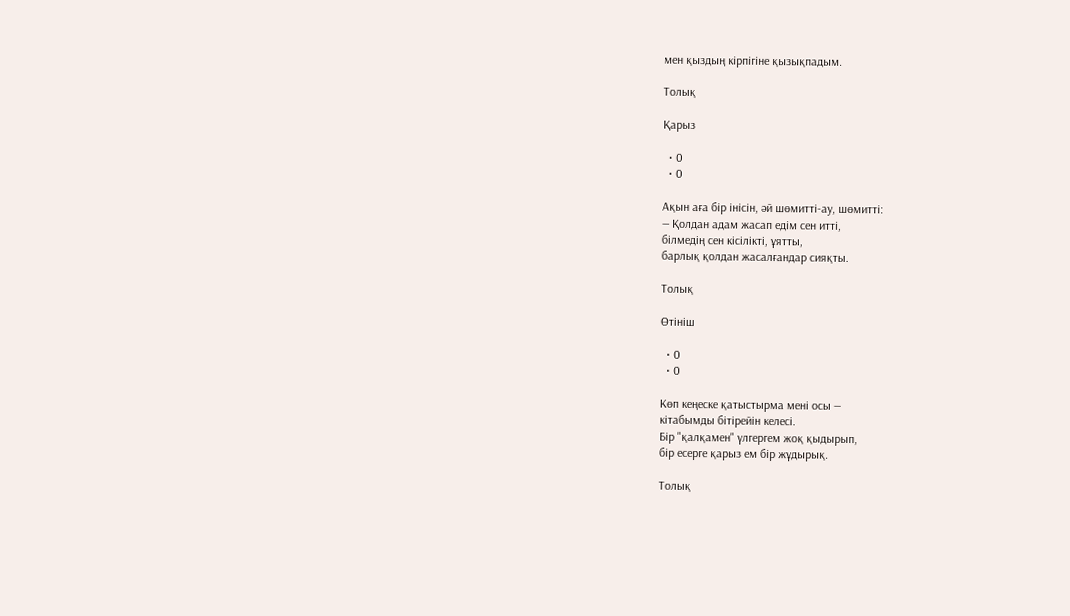мен қыздың кірпігіне қызықпадым.

Толық

Қарыз

  • 0
  • 0

Ақын аға бір інісін, әй шөмитті-ау, шөмитті:
— Қолдан адам жасап едім сен итті,
білмедің сен кісілікті, ұятты,
барлық қолдан жасалғандар сияқты.

Толық

Өтініш

  • 0
  • 0

Көп кеңеске қатыстырма мені осы —
кітабымды бітірейін келесі.
Бір "қалқамен" үлгергем жоқ қыдырып,
бір есерге қарыз ем бір жұдырық.

Толық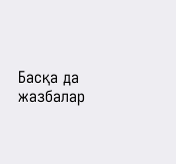Басқа да жазбалар